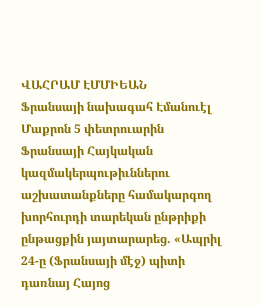ՎԱՀՐԱՄ ԷՄՄԻԵԱՆ
Ֆրանսայի նախագահ Էմանուէլ Մաքրոն 5 փետրուարին Ֆրանսայի Հայկական կազմակերպութիւններու աշխատանքները համակարգող խորհուրդի տարեկան ընթրիքի ընթացքին յայտարարեց. «Ապրիլ 24-ը (Ֆրանսայի մէջ) պիտի դառնայ Հայոց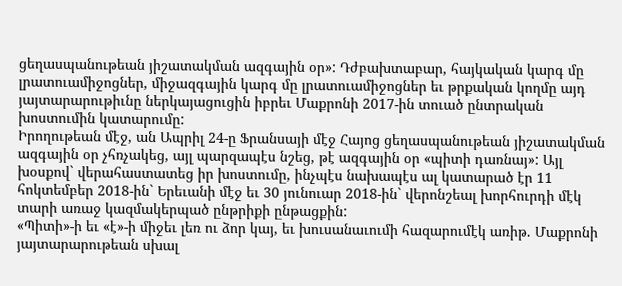ցեղասպանութեան յիշատակման ազգային օր»: Դժբախտաբար, հայկական կարգ մը լրատուամիջոցներ, միջազգային կարգ մը լրատուամիջոցներ եւ թրքական կողմը այդ յայտարարութիւնը ներկայացուցին իբրեւ Մաքրոնի 2017-ին տուած ընտրական խոստումին կատարումը:
Իրողութեան մէջ, ան Ապրիլ 24-ը Ֆրանսայի մէջ Հայոց ցեղասպանութեան յիշատակման ազգային օր չհռչակեց, այլ պարզապէս նշեց, թէ ազգային օր «պիտի դառնայ»: Այլ խօսքով` վերահաստատեց իր խոստումը, ինչպէս նախապէս ալ կատարած էր 11 հոկտեմբեր 2018-ին` Երեւանի մէջ եւ 30 յունուար 2018-ին` վերոնշեալ խորհուրդի մէկ տարի առաջ կազմակերպած ընթրիքի ընթացքին:
«Պիտի»-ի եւ «է»-ի միջեւ լեռ ու ձոր կայ, եւ խուսանաւումի հազարումէկ առիթ. Մաքրոնի յայտարարութեան սխալ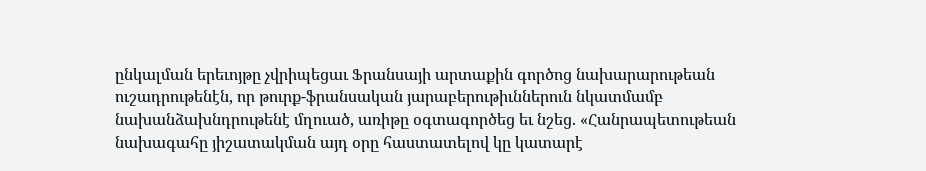ընկալման երեւոյթը չվրիպեցաւ Ֆրանսայի արտաքին գործոց նախարարութեան ուշադրութենէն, որ թուրք-ֆրանսական յարաբերութիւններուն նկատմամբ նախանձախնդրութենէ մղուած, առիթը օգտագործեց եւ նշեց. «Հանրապետութեան նախագահը յիշատակման այդ օրը հաստատելով կը կատարէ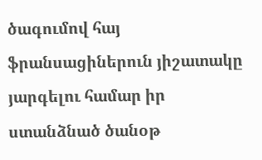ծագումով հայ ֆրանսացիներուն յիշատակը յարգելու համար իր ստանձնած ծանօթ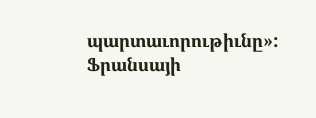պարտաւորութիւնը»:
Ֆրանսայի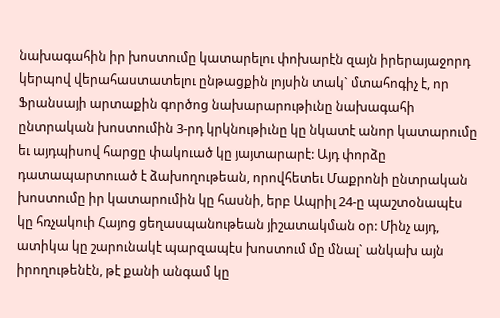նախագահին իր խոստումը կատարելու փոխարէն զայն իրերայաջորդ կերպով վերահաստատելու ընթացքին լոյսին տակ` մտահոգիչ է, որ Ֆրանսայի արտաքին գործոց նախարարութիւնը նախագահի ընտրական խոստումին 3-րդ կրկնութիւնը կը նկատէ անոր կատարումը եւ այդպիսով հարցը փակուած կը յայտարարէ: Այդ փորձը դատապարտուած է ձախողութեան, որովհետեւ Մաքրոնի ընտրական խոստումը իր կատարումին կը հասնի, երբ Ապրիլ 24-ը պաշտօնապէս կը հռչակուի Հայոց ցեղասպանութեան յիշատակման օր: Մինչ այդ, ատիկա կը շարունակէ պարզապէս խոստում մը մնալ` անկախ այն իրողութենէն, թէ քանի անգամ կը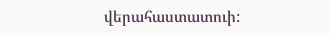վերահաստատուի: